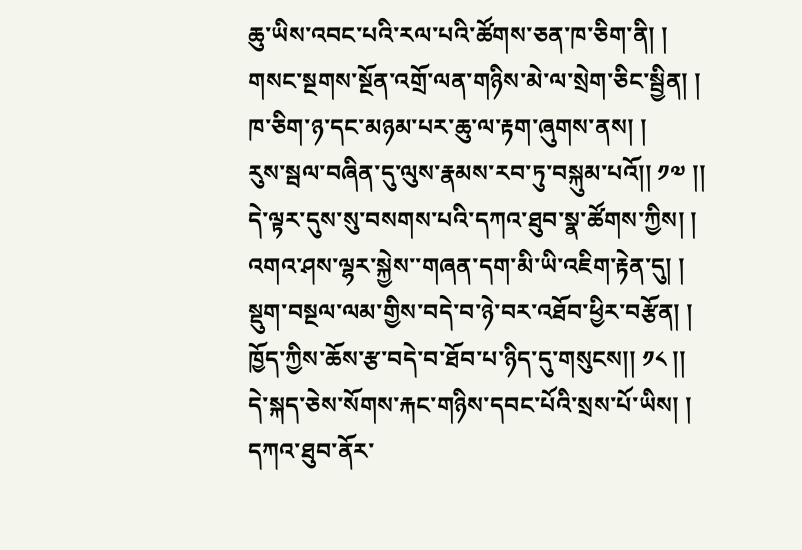ཆུ་ཡིས་འབང་པའི་རལ་པའི་ཚོགས་ཅན་ཁ་ཅིག་ནི། །
གསང་སྔགས་སྔོན་འགྲོ་ལན་གཉིས་མེ་ལ་སྲེག་ཅིང་སྦྱིན། །
ཁ་ཅིག་ཉ་དང་མཉམ་པར་ཆུ་ལ་རྟག་ཞུགས་ནས། །
རུས་སྦལ་བཞིན་དུ་ལུས་རྣམས་རབ་ཏུ་བསྐུམ་པའོ།། ༡༧ །།
དེ་ལྟར་དུས་སུ་བསགས་པའི་དཀའ་ཐུབ་སྣ་ཚོགས་ཀྱིས། །
འགའ་ཤས་ལྷར་སྐྱེས་་གཞན་དག་མི་ཡི་འཇིག་རྟེན་དུ། །
སྡུག་བསྔལ་ལམ་གྱིས་བདེ་བ་ཉེ་བར་འཐོབ་ཕྱིར་བརྩོན། །
ཁྱོད་ཀྱིས་ཆོས་རྩ་བདེ་བ་ཐོབ་པ་ཉིད་དུ་གསུངས།། ༡༨ །།
དེ་སྐད་ཅེས་སོགས་རྐང་གཉིས་དབང་པོའི་སྲས་པོ་ཡིས། །
དཀའ་ཐུབ་ནོར་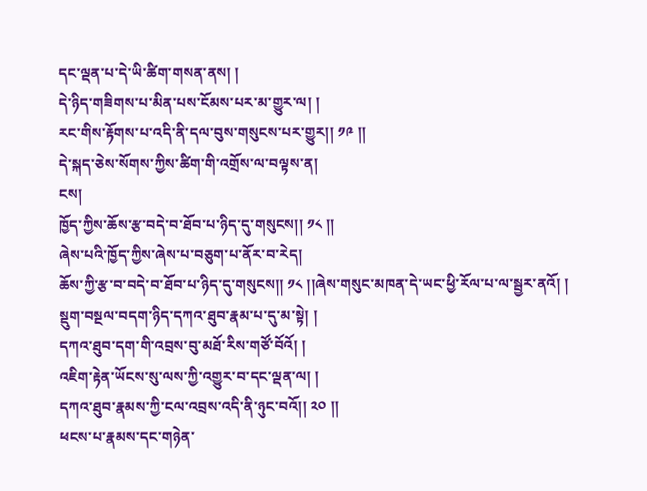དང་ལྡན་པ་དེ་ཡི་ཚིག་གསན་ནས། །
དེ་ཉིད་གཟིགས་པ་མིན་པས་ངོམས་པར་མ་གྱུར་ལ། །
རང་གིས་རྟོགས་པ་འདི་ནི་དལ་བུས་གསུངས་པར་གྱུར།། ༡༩ །།
དེ་སྐད་ཅེས་སོགས་ཀྱིས་ཚིག་གི་འགྲོས་ལ་བལྟས་ན།
ངས།
ཁྱོད་ཀྱིས་ཆོས་རྩ་བདེ་བ་ཐོབ་པ་ཉིད་དུ་གསུངས།། ༡༨ །།
ཞེས་པའི་ཁྱོད་ཀྱིས་ཞེས་པ་བཅུག་པ་ནོར་བ་རེད།
ཆོས་ཀྱི་རྩ་བ་བདེ་བ་ཐོབ་པ་ཉིད་དུ་གསུངས།། ༡༨ །།ཞེས་གསུང་མཁན་དེ་ཡང་ཕྱི་རོལ་པ་ལ་སྦྱར་ནའོ། །
སྡུག་བསྔལ་བདག་ཉིད་དཀའ་ཐུབ་རྣམ་པ་དུ་མ་སྟེ། །
དཀའ་ཐུབ་དག་གི་འབྲས་བུ་མཐོ་རིས་གཙོ་བོའོ། །
འཇིག་རྟེན་ཡོངས་སུ་ལས་ཀྱི་འགྱུར་བ་དང་ལྡན་ལ། །
དཀའ་ཐུབ་རྣམས་ཀྱི་ངལ་འབྲས་འདི་ནི་ཉུང་བའོ།། ༢༠ །།
ཕངས་པ་རྣམས་དང་གཉེན་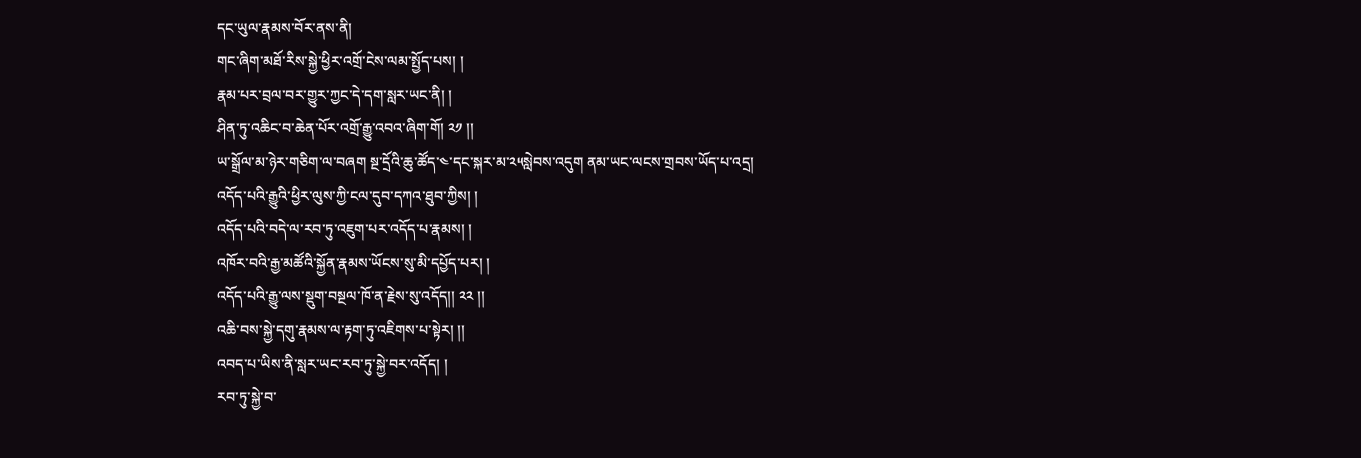དང་ཡུལ་རྣམས་བོར་ནས་ནི།
གང་ཞིག་མཐོ་རིས་སྐྱེ་ཕྱིར་འགྲོ་ངེས་ལམ་སྤྱོད་པས། །
རྣམ་པར་བྲལ་བར་གྱུར་ཀྱང་དེ་དག་སླར་ཡང་ནི། །
ཤིན་ཏུ་འཆིང་བ་ཆེན་པོར་འགྲོ་རྒྱུ་འབའ་ཞིག་གོ། ༢༡ །།
ཡ་སྒྲོལ་མ་ཉེར་གཅིག་ལ་བཞག སྔ་དྲོའི་ཆུ་ཚོད་༤་དང་སྐར་མ་༢༥སླེབས་འདུག ནམ་ཡང་ལངས་གྲབས་ཡོད་པ་འདྲ།
འདོད་པའི་རྒྱུའི་ཕྱིར་ལུས་ཀྱི་ངལ་དུབ་དཀའ་ཐུབ་ཀྱིས། །
འདོད་པའི་བདེ་ལ་རབ་ཏུ་འཇུག་པར་འདོད་པ་རྣམས། །
འཁོར་བའི་རྒྱ་མཚོའི་སྐྱོན་རྣམས་ཡོངས་སུ་མི་དཔྱོད་པར། །
འདོད་པའི་རྒྱུ་ལས་སྡུག་བསྔལ་ཁོ་ན་རྗེས་སུ་འདོད།། ༢༢ །།
འཆི་བས་སྐྱེ་དགུ་རྣམས་ལ་རྟག་ཏུ་འཇིགས་པ་སྟེར། །།
འབད་པ་ཡིས་ནི་སླར་ཡང་རབ་ཏུ་སྐྱེ་བར་འདོད། །
རབ་ཏུ་སྐྱེ་བ་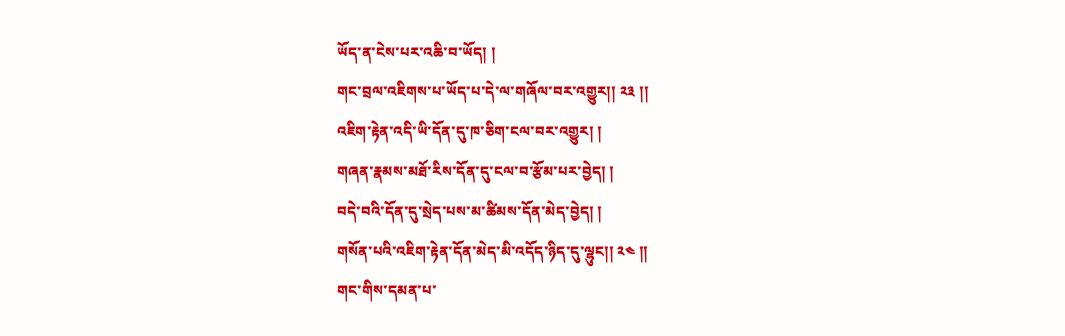ཡོད་ན་ངེས་པར་འཆི་བ་ཡོད། །
གང་བྲལ་འཇིགས་པ་ཡོད་པ་དེ་ལ་གཞོལ་བར་འགྱུར།། ༢༣ །།
འཇིག་རྟེན་འདི་ཡི་དོན་དུ་ཁ་ཅིག་ངལ་བར་འགྱུར། །
གཞན་རྣམས་མཐོ་རིས་དོན་དུ་ངལ་བ་རྩོམ་པར་བྱེད། །
བདེ་བའི་དོན་དུ་སྲེད་པས་མ་ཚིམས་དོན་མེད་བྱེད། །
གསོན་པའི་འཇིག་རྟེན་དོན་མེད་མི་འདོད་ཉིད་དུ་ལྷུང།། ༢༤ །།
གང་གིས་དམན་པ་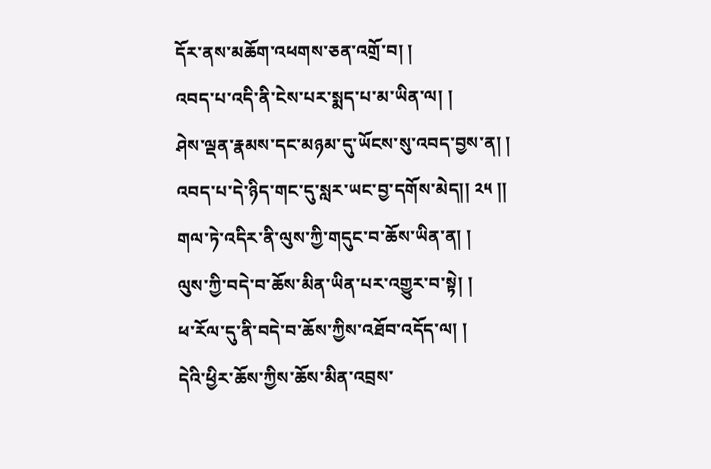དོར་ནས་མཆོག་འཕགས་ཅན་འགྲོ་བ། །
འབད་པ་འདི་ནི་ངེས་པར་སྨད་པ་མ་ཡིན་ལ། །
ཤེས་ལྡན་རྣམས་དང་མཉམ་དུ་ཡོངས་སུ་འབད་བྱས་ན། །
འབད་པ་དེ་ཉིད་གང་དུ་སླར་ཡང་བྱ་དགོས་མེད།། ༢༥ །།
གལ་ཏེ་འདིར་ནི་ལུས་ཀྱི་གདུང་བ་ཆོས་ཡིན་ན། །
ལུས་ཀྱི་བདེ་བ་ཆོས་མིན་ཡིན་པར་འགྱུར་བ་སྟེ། །
ཕ་རོལ་དུ་ནི་བདེ་བ་ཆོས་ཀྱིས་འཐོབ་འདོད་ལ། །
དེའི་ཕྱིར་ཆོས་ཀྱིས་ཆོས་མིན་འབྲས་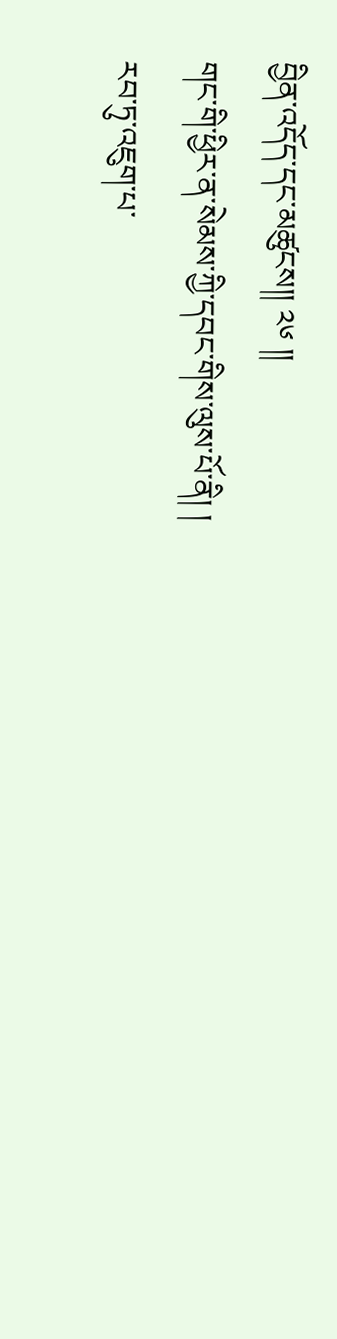བྱིན་འདོད་དང་མཚུངས།། ༢༦ །།
གང་གི་ཕྱིར་ན་སེམས་ཀྱི་དབང་གིས་ལུས་པོ་ནི། །
རབ་ཏུ་འཇུག་པ་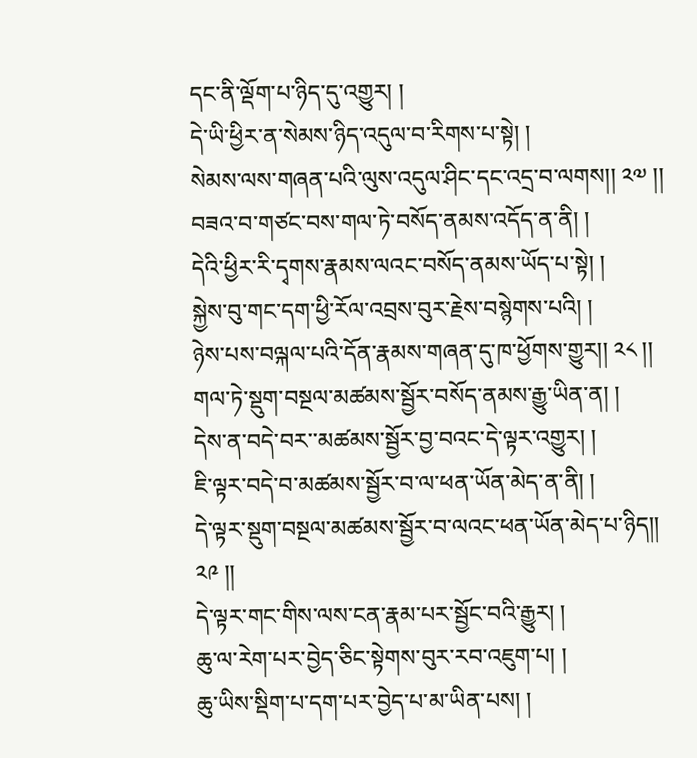དང་ནི་ལྡོག་པ་ཉིད་དུ་འགྱུར། །
དེ་ཡི་ཕྱིར་ན་སེམས་ཉིད་འདུལ་བ་རིགས་པ་སྟེ། །
སེམས་ལས་གཞན་པའི་ལུས་འདུལ་ཤིང་དང་འདྲ་བ་ལགས།། ༢༧ །།
བཟའ་བ་གཙང་བས་གལ་ཏེ་བསོད་ནམས་འདོད་ན་ནི། །
དེའི་ཕྱིར་རི་དྭགས་རྣམས་ལའང་བསོད་ནམས་ཡོད་པ་སྟེ། །
སྐྱེས་བུ་གང་དག་ཕྱི་རོལ་འབྲས་བུར་རྗེས་བསྙེགས་པའི། །
ཉེས་པས་བལྐལ་པའི་དོན་རྣམས་གཞན་དུ་ཁ་ཕྱོགས་གྱུར།། ༢༨ །།
གལ་ཏེ་སྡུག་བསྔལ་མཚམས་སྦྱོར་བསོད་ནམས་རྒྱུ་ཡིན་ན། །
དེས་ན་བདེ་བར་་མཚམས་སྦྱོར་བྱ་བའང་དེ་ལྟར་འགྱུར། །
ཇི་ལྟར་བདེ་བ་མཚམས་སྦྱོར་བ་ལ་ཕན་ཡོན་མེད་ན་ནི། །
དེ་ལྟར་སྡུག་བསྔལ་མཚམས་སྦྱོར་བ་ལའང་ཕན་ཡོན་མེད་པ་ཉིད།། ༢༩ །།
དེ་ལྟར་གང་གིས་ལས་ངན་རྣམ་པར་སྦྱོང་བའི་རྒྱུར། །
ཆུ་ལ་རེག་པར་བྱེད་ཅིང་སྟེགས་བུར་རབ་འཇུག་པ། །
ཆུ་ཡིས་སྡིག་པ་དག་པར་བྱེད་པ་མ་ཡིན་པས། །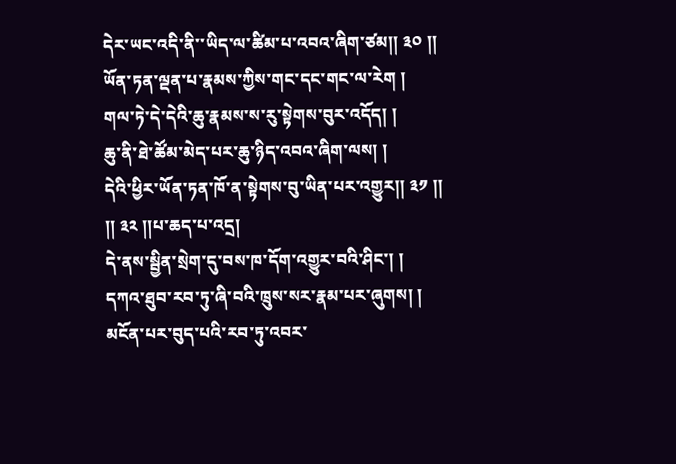དེར་ཡང་འདི་ནི་་ཡིད་ལ་ཚིམ་པ་འབའ་ཞིག་ཙམ།། ༣༠ །།
ཡོན་ཏན་ལྡན་པ་རྣམས་ཀྱིས་གང་དང་གང་ལ་རེག །
གལ་ཏེ་དེ་དེའི་ཆུ་རྣམས་ས་རུ་སྟེགས་བུར་འདོད། །
ཆུ་ནི་ཐེ་ཚོམ་མེད་པར་ཆུ་ཉིད་འབའ་ཞིག་ལས། །
དེའི་ཕྱིར་ཡོན་ཏན་ཁོ་ན་སྟེགས་བུ་ཡིན་པར་འགྱུར།། ༣༡ །།
།། ༣༢ །།པ་ཆད་པ་འདྲ།
དེ་ནས་སྦྱིན་སྲེག་དུ་བས་ཁ་དོག་འགྱུར་བའི་ཤིང་། །
དཀའ་ཐུབ་རབ་ཏུ་ཞི་བའི་ཁྲུས་སར་རྣམ་པར་ཞུགས། །
མངོན་པར་བུད་པའི་རབ་ཏུ་འབར་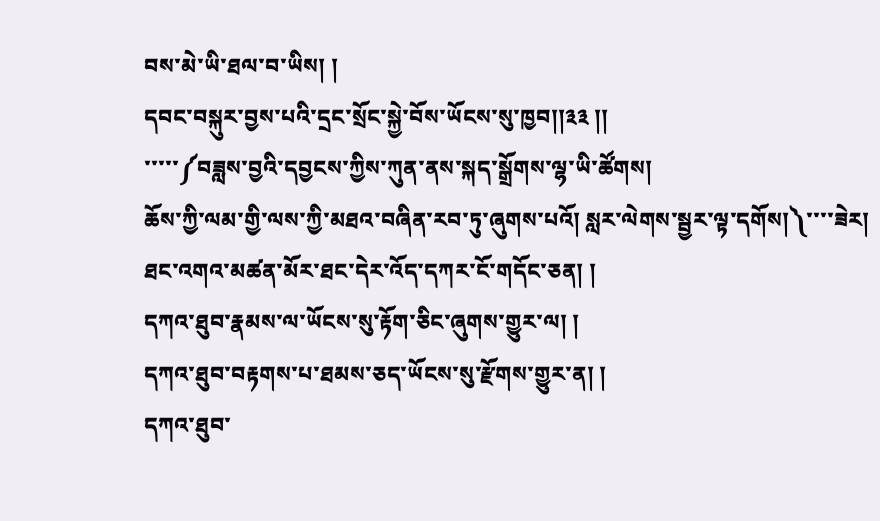བས་མེ་ཡི་ཐལ་བ་ཡིས། །
དབང་བསྐུར་བྱས་པའི་དྲང་སྲོང་སྐྱེ་བོས་ཡོངས་སུ་ཁྱབ།།༣༣ །།
་་་་་༼བཟླས་བྱའི་དབྱངས་ཀྱིས་ཀུན་ནས་སྐད་སྒྲོགས་ལྷ་ཡི་ཚོགས།
ཆོས་ཀྱི་ལམ་གྱི་ལས་ཀྱི་མཐའ་བཞིན་རབ་ཏུ་ཞུགས་པའོ། སླར་ལེགས་སྦྱར་ལྟ་དགོས།༽་་་་ཟེར།
ཐང་འགའ་མཚན་མོར་ཐང་དེར་འོད་དཀར་ངོ་གདོང་ཅན། །
དཀའ་ཐུབ་རྣམས་ལ་ཡོངས་སུ་རྟོག་ཅིང་ཞུགས་གྱུར་ལ། །
དཀའ་ཐུབ་བརྟགས་པ་ཐམས་ཅད་ཡོངས་སུ་རྫོགས་གྱུར་ན། །
དཀའ་ཐུབ་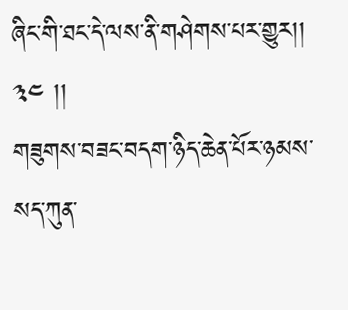ཞིང་གི་ཐང་དེ་ལས་ནི་གཤེགས་པར་གྱུར།། ༣༤ །།
གཟུགས་བཟང་བདག་ཉིད་ཆེན་པོར་ཉམས་སད་ཀུན་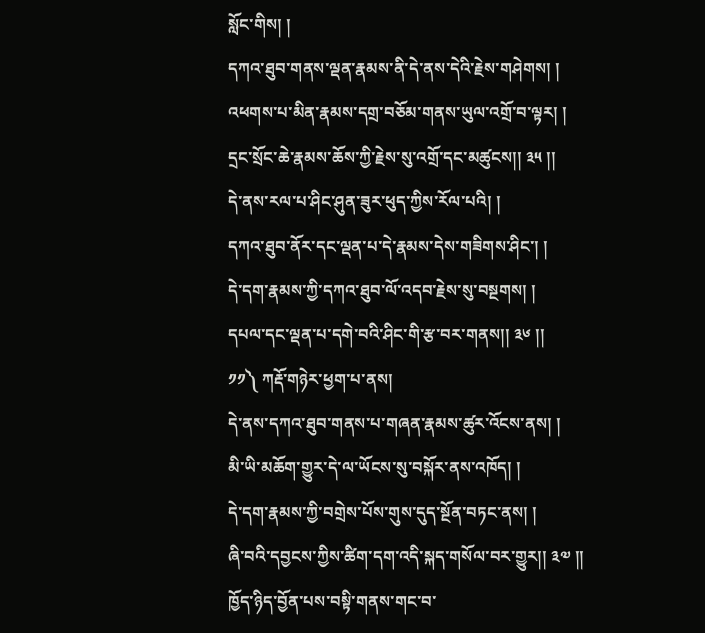སློང་གིས། །
དཀའ་ཐུབ་གནས་ལྡན་རྣམས་ནི་དེ་ནས་དེའི་རྗེས་གཤེགས། །
འཕགས་པ་མིན་རྣམས་དགྲ་བཅོམ་གནས་ཡུལ་འགྲོ་བ་ལྟར། །
དྲང་སྲོང་ཆེ་རྣམས་ཆོས་ཀྱི་རྗེས་སུ་འགྲོ་དང་མཚུངས།། ༣༥ །།
དེ་ནས་རལ་པ་ཤིང་ཤུན་ཟུར་ཕུད་ཀྱིས་རོལ་པའི། །
དཀའ་ཐུབ་ནོར་དང་ལྡན་པ་དེ་རྣམས་དེས་གཟིགས་ཤིང་། །
དེ་དག་རྣམས་ཀྱི་དཀའ་ཐུབ་ལོ་འདབ་རྗེས་སུ་བསྔགས། །
དཔལ་དང་ལྡན་པ་དགེ་བའི་ཤིང་གི་རྩ་བར་གནས།། ༣༦ །།
༡༡༽ ཀརྡོ་གཉེར་ཕྱག་པ་ནས།
དེ་ནས་དཀའ་ཐུབ་གནས་པ་གཞན་རྣམས་ཚུར་འོངས་ནས། །
མི་ཡི་མཆོག་གྱུར་དེ་ལ་ཡོངས་སུ་བསྐོར་ནས་འཁོད། །
དེ་དག་རྣམས་ཀྱི་བགྲེས་པོས་གུས་དུད་སྔོན་བཏང་ནས། །
ཞི་བའི་དབྱངས་ཀྱིས་ཚིག་དག་འདི་སྐད་གསོལ་བར་གྱུར།། ༣༧ །།
ཁྱོད་ཉིད་བྱོན་པས་བསྟི་གནས་གང་བ་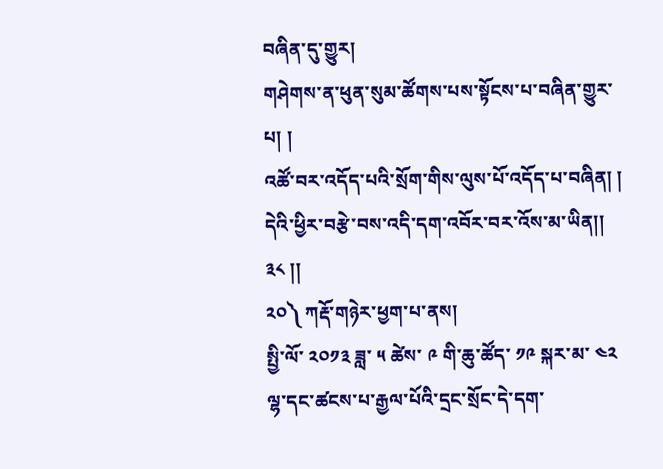བཞིན་དུ་གྱུར།
གཤེགས་ན་ཕུན་སུམ་ཚོགས་པས་སྟོངས་པ་བཞིན་གྱུར་པ། །
འཚོ་བར་འདོད་པའི་སྲོག་གིས་ལུས་པོ་འདོད་པ་བཞིན། །
དེའི་ཕྱིར་བརྩེ་བས་འདི་དག་འབོར་བར་འོས་མ་ཡིན།། ༣༨ །།
༢༠༽ ཀརྡོ་གཉེར་ཕྱག་པ་ནས།
སྤྱི་ལོ་ ༢༠༡༣ ཟླ་ ༥ ཚེས་ ༩ གི་ཆུ་ཚོད་ ༡༩ སྐར་མ་ ༤༢
ལྷ་དང་ཚངས་པ་རྒྱལ་པོའི་དྲང་སྲོང་དེ་དག་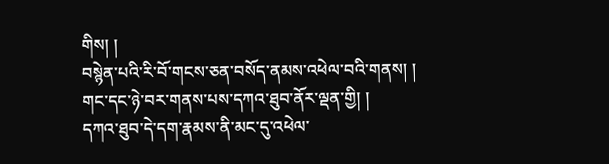གིས། །
བསྙེན་པའི་རི་བོ་གངས་ཅན་བསོད་ནམས་འཕེལ་བའི་གནས། །
གང་དང་ཉེ་བར་གནས་པས་དཀའ་ཐུབ་ནོར་ལྡན་གྱི། །
དཀའ་ཐུབ་དེ་དག་རྣམས་ནི་མང་དུ་འཕེལ་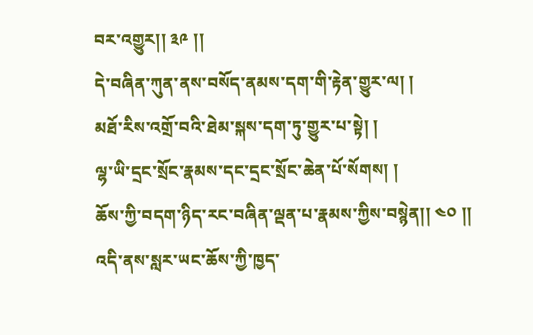བར་འགྱུར།། ༣༩ །།
དེ་བཞིན་ཀུན་ནས་བསོད་ནམས་དག་གི་རྟེན་གྱུར་ལ། །
མཐོ་རིས་འགྲོ་བའི་ཐེམ་སྐས་དག་ཏུ་གྱུར་པ་སྟེ། །
ལྷ་ཡི་དྲང་སྲོང་རྣམས་དང་དྲང་སྲོང་ཆེན་པོ་སོགས། །
ཆོས་ཀྱི་བདག་ཉིད་རང་བཞིན་ལྡན་པ་རྣམས་ཀྱིས་བསྙེན།། ༤༠ །།
འདི་ནས་སླར་ཡང་ཆོས་ཀྱི་ཁྱད་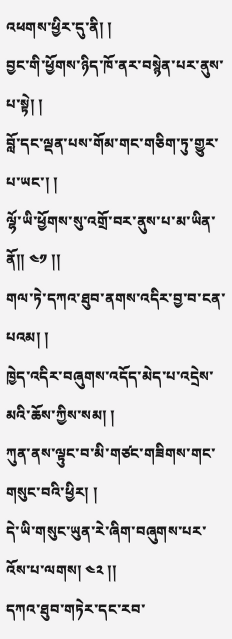འཕགས་ཕྱིར་དུ་ནི། །
བྱང་གི་ཕྱོགས་ཉིད་ཁོ་ནར་བསྙེན་པར་ནུས་པ་སྟེ། །
བློ་དང་ལྡན་པས་གོམ་གང་གཅིག་ཏུ་གྱུར་པ་ཡང་། །
ལྷོ་ཡི་ཕྱོགས་སུ་འགྲོ་བར་ནུས་པ་མ་ཡིན་ནོ།། ༤༡ །།
གལ་ཏེ་དཀའ་ཐུབ་ནགས་འདིར་བྱ་བ་ངན་པའམ། །
ཁྱེད་འདིར་བཞུགས་འདོད་མེད་པ་འདྲེས་མའི་ཆོས་ཀྱིས་སམ། །
ཀུན་ནས་ལྟུང་བ་མི་གཙང་གཟིགས་གང་གསུང་བའི་ཕྱིར། །
དེ་ཡི་གསུང་ཡུན་རེ་ཞིག་བཞུགས་པར་འོས་པ་ལགས། ༤༢ །།
དཀའ་ཐུབ་གཏེར་དང་རབ་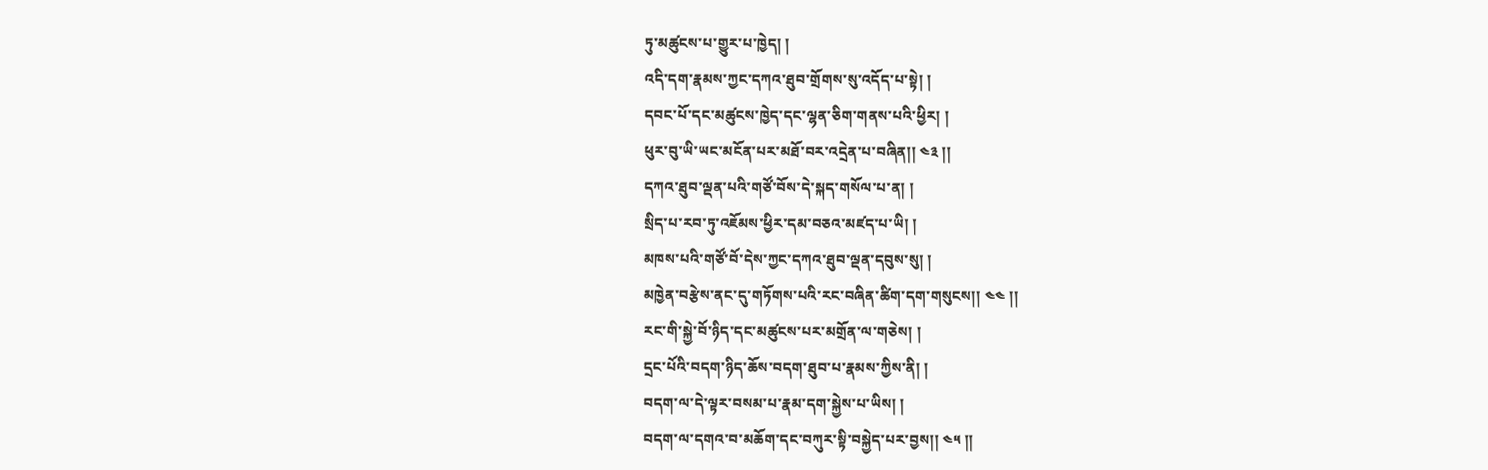ཏུ་མཚུངས་པ་གྱུར་པ་ཁྱེད། །
འདི་དག་རྣམས་ཀྱང་དཀའ་ཐུབ་གྲོགས་སུ་འདོད་པ་སྟེ། །
དབང་པོ་དང་མཚུངས་ཁྱེད་དང་ལྷན་ཅིག་གནས་པའི་ཕྱིར། །
ཕུར་བུ་ཡི་ཡང་མངོན་པར་མཐོ་བར་འདྲེན་པ་བཞིན།། ༤༣ །།
དཀའ་ཐུབ་ལྡན་པའི་གཙོ་བོས་དེ་སྐད་གསོལ་པ་ན། །
སྲིད་པ་རབ་ཏུ་འཇོམས་ཕྱིར་དམ་བཅའ་མཛད་པ་ཡི། །
མཁས་པའི་གཙོ་བོ་དེས་ཀྱང་དཀའ་ཐུབ་ལྡན་དབུས་སུ། །
མཁྱེན་བརྩེས་ནང་དུ་གཏོགས་པའི་རང་བཞིན་ཚིག་དག་གསུངས།། ༤༤ །།
རང་གི་སྐྱེ་བོ་ཉིད་དང་མཚུངས་པར་མགྲོན་ལ་གཅེས། །
དྲང་པོའི་བདག་ཉིད་ཆོས་བདག་ཐུབ་པ་རྣམས་ཀྱིས་ནི། །
བདག་ལ་དེ་ལྟར་བསམ་པ་རྣམ་དག་སྐྱེས་པ་ཡིས། །
བདག་ལ་དགའ་བ་མཆོག་དང་བཀུར་སྟི་བསྐྱེད་པར་བྱས།། ༤༥ །།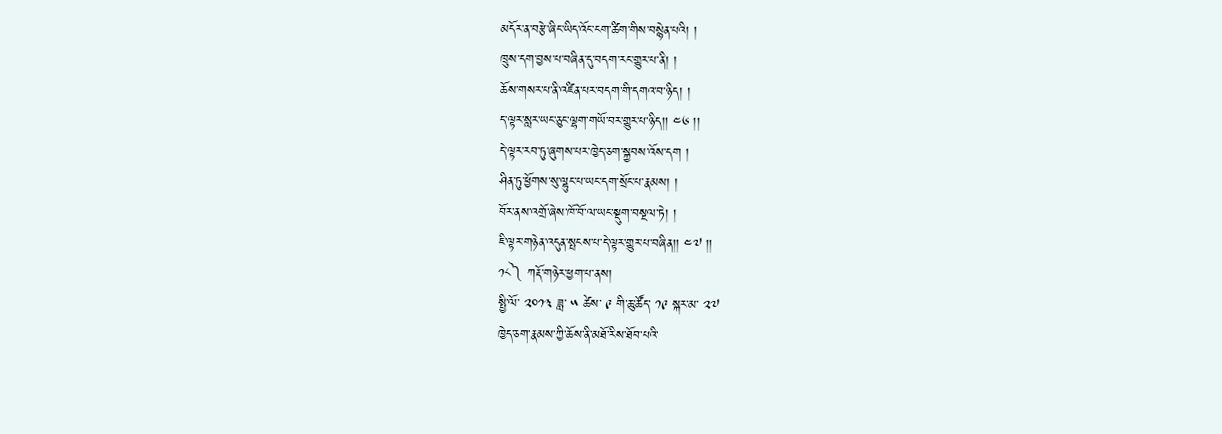མདོར་ན་བརྩེ་ཞིང་ཡིད་འོང་ངག་ཚིག་གིས་བསྙེན་པའི། །
ཁྲུས་དག་བྱས་པ་བཞིན་དུ་བདག་རང་གྱུར་པ་ནི། །
ཆོས་གསར་པ་ནི་འཛིན་པར་བདག་གི་དགའ་བ་ཉིད། །
ད་ལྟར་སླར་ཡང་ཅུང་ལྷག་གཡོ་བར་གྱུར་པ་ཉིད།། ༤༦ །།
དེ་ལྟར་རབ་ཏུ་ཞུགས་པར་ཁྱེད་ཅག་སྐྱབས་འོས་དག །
ཤིན་ཏུ་ཕྱོགས་སུ་ལྷུང་པ་ཡང་དག་སྲོང་པ་རྣམས། །
བོར་ནས་འགྲོ་ཞེས་ཁོ་བོ་ལ་ཡང་སྡུག་བསྔལ་ཏེ། །
ཇི་ལྟར་གཉེན་འདུན་སྤངས་པ་དེ་ལྟར་གྱུར་པ་བཞིན།། ༤༧ །།
༡༨༽ ཀརྡོ་གཉེར་ཕྱག་པ་ནས།
སྤྱི་ལོ་ ༢༠༡༣ ཟླ་ ༥ ཚེས་ ༩ གི་ཆུ་ཚོད་ ༡༩ སྐར་མ་ ༢༧
ཁྱེད་ཅག་རྣམས་ཀྱི་ཆོས་ནི་མཐོ་རིས་ཐོབ་པའི་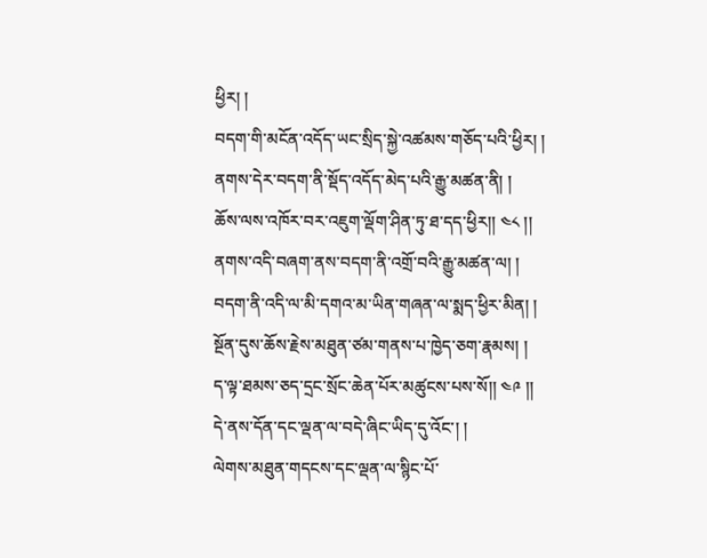ཕྱིར། །
བདག་གི་མངོན་འདོད་ཡང་སྲིད་སྐྱེ་འཚམས་གཅོད་པའི་ཕྱིར། །
ནགས་དེར་བདག་ནི་སྡོད་འདོད་མེད་པའི་རྒྱུ་མཚན་ནི། །
ཆོས་ལས་འཁོར་བར་འཇུག་ལྡོག་ཤིན་ཏུ་ཐ་དད་ཕྱིར།། ༤༨ །།
ནགས་འདི་བཞག་ནས་བདག་ནི་འགྲོ་བའི་རྒྱུ་མཚན་ལ། །
བདག་ནི་འདི་ལ་མི་དགའ་མ་ཡིན་གཞན་ལ་སྨད་ཕྱིར་མིན། །
སྔོན་དུས་ཆོས་རྗེས་མཐུན་ཙམ་གནས་པ་ཁྱེད་ཅག་རྣམས། །
ད་ལྟ་ཐམས་ཅད་དྲང་སྲོང་ཆེན་པོར་མཚུངས་པས་སོ།། ༤༩ །།
དེ་ནས་དོན་དང་ལྡན་ལ་བདེ་ཞིང་ཡིད་དུ་འོང་། །
ལེགས་མཐུན་གདངས་དང་ལྡན་ལ་སྙིང་པོ་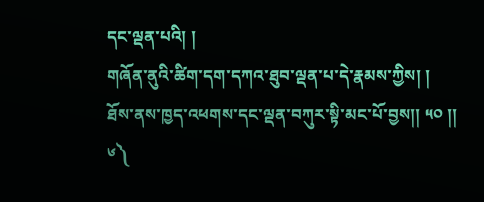དང་ལྡན་པའི། །
གཞོན་ནུའི་ཚིག་དག་དཀའ་ཐུབ་ལྡན་པ་དེ་རྣམས་ཀྱིས། །
ཐོས་ནས་ཁྱད་འཕགས་དང་ལྡན་བཀུར་སྟི་མང་པོ་བྱས།། ༥༠ །།
༦༽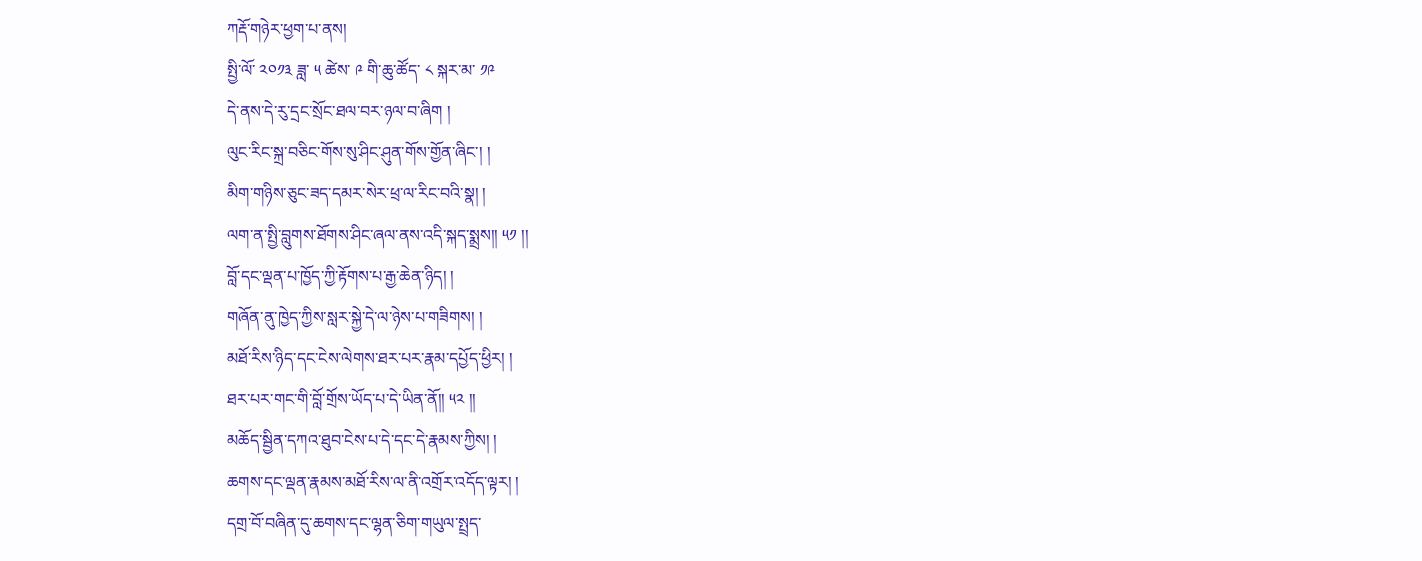ཀརྡོ་གཉེར་ཕྱག་པ་ནས།
སྤྱི་ལོ་ ༢༠༡༣ ཟླ་ ༥ ཚེས་ ༩ གི་ཆུ་ཚོད་ ༨ སྐར་མ་ ༡༩
དེ་ནས་དེ་རུ་དྲང་སྲོང་ཐལ་བར་ཉལ་བ་ཞིག །
ལུང་རིང་སྐྲ་བཅིང་གོས་སུ་ཤིང་ཤུན་གོས་གྱོན་ཞིང་། །
མིག་གཉིས་ཅུང་ཟད་དམར་སེར་ཕྲ་ལ་རིང་བའི་སྣ། །
ལག་ན་སྤྱི་བླུགས་ཐོགས་ཤིང་ཞལ་ནས་འདི་སྐད་སྨྲས།། ༥༡ །།
བློ་དང་ལྡན་པ་ཁྱོད་ཀྱི་རྟོགས་པ་རྒྱ་ཆེན་ཉིད། །
གཞོན་ནུ་ཁྱེད་ཀྱིས་སླར་སྐྱེ་དེ་ལ་ཉེས་པ་གཟིགས། །
མཐོ་རིས་ཉིད་དང་ངེས་ལེགས་ཐར་པར་རྣམ་དཔྱོད་ཕྱིར། །
ཐར་པར་གང་གི་བློ་གྲོས་ཡོད་པ་དེ་ཡིན་ནོ།། ༥༢ །།
མཆོད་སྦྱིན་དཀའ་ཐུབ་ངེས་པ་དེ་དང་དེ་རྣམས་ཀྱིས། །
ཆགས་དང་ལྡན་རྣམས་མཐོ་རིས་ལ་ནི་འགྲོར་འདོད་ལྟར། །
དགྲ་བོ་བཞིན་དུ་ཆགས་དང་ལྷན་ཅིག་གཡུལ་སྤྲད་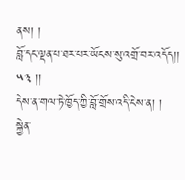ནས། །
བློ་དང་ལྡན་པ་ཐར་པར་ཡོངས་སུ་འགྲོ་བར་འདོད།། ༥༣ །།
དེས་ན་གལ་ཏེ་ཁྱོད་ཀྱི་བློ་གྲོས་འདི་ངེས་ན། །
སྐྱེན་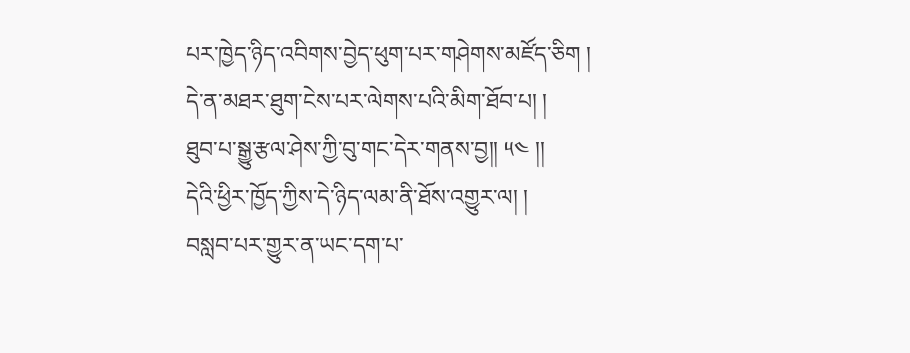པར་ཁྱེད་ཉིད་འབིགས་བྱེད་ཕུག་པར་གཤེགས་མཛོད་ཅིག །
དེ་ན་མཐར་ཐུག་ངེས་པར་ལེགས་པའི་མིག་ཐོབ་པ། །
ཐུབ་པ་སྒྱུ་རྩལ་ཤེས་ཀྱི་བུ་གང་དེར་གནས་བྱ།། ༥༤ །།
དེའི་ཕྱིར་ཁྱོད་ཀྱིས་དེ་ཉིད་ལམ་ནི་ཐོས་འགྱུར་ལ། །
བསླབ་པར་གྱུར་ན་ཡང་དག་པ་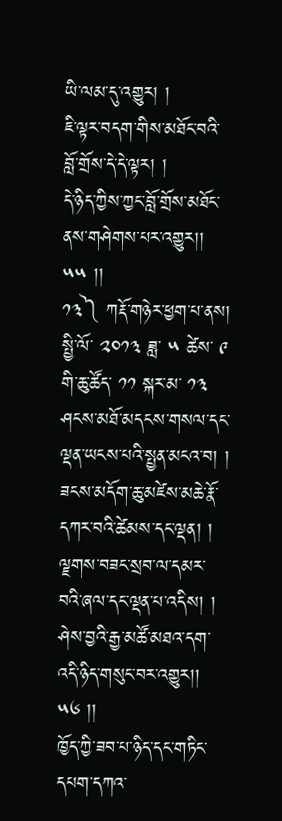ཡི་ལམ་དུ་འགྱུར། །
ཇི་ལྟར་བདག་གིས་མཐོང་བའི་བློ་གྲོས་དེ་དེ་ལྟར། །
དེ་ཉིད་ཀྱིས་ཀྱང་བློ་གྲོས་མཐོང་ནས་གཤེགས་པར་འགྱུར།། ༥༥ །།
༡༣༽ ཀརྡོ་གཉེར་ཕྱག་པ་ནས།
སྤྱི་ལོ་ ༢༠༡༣ ཟླ་ ༥ ཚེས་ ༩ གི་ཆུ་ཚོད་ ༡༡ སྐར་མ་ ༡༣
ཤངས་མཐོ་མདངས་གསལ་དང་ལྡན་ཡངས་པའི་སྤྱན་མངའ་བ། །
ཟངས་མདོག་ཆུ་མཛེས་མཆེ་རྣོ་དཀར་བའི་ཚེམས་དང་ལྡན། །
ལྗགས་བཟང་སྲབ་ལ་དམར་བའི་ཞལ་དང་ལྡན་པ་འདིས། །
ཤེས་བྱའི་རྒྱ་མཚོ་མཐའ་དག་འདི་ཉིད་གསུང་བར་འགྱུར།། ༥༦ །།
ཁྱོད་ཀྱི་ཟབ་པ་ཉིད་དང་གཏིང་དཔག་དཀའ་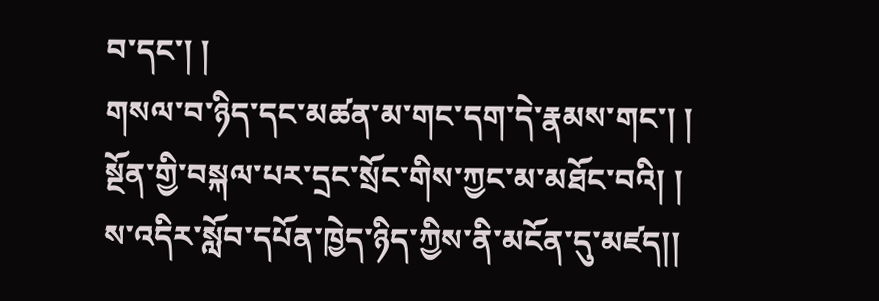བ་དང་། །
གསལ་བ་ཉིད་དང་མཚན་མ་གང་དག་དེ་རྣམས་གང་། །
སྔོན་གྱི་བསྐལ་པར་དྲང་སྲོང་གིས་ཀྱང་མ་མཐོང་བའི། །
ས་འདིར་སློབ་དཔོན་ཁྱེད་ཉིད་ཀྱིས་ནི་མངོན་དུ་མཛད།།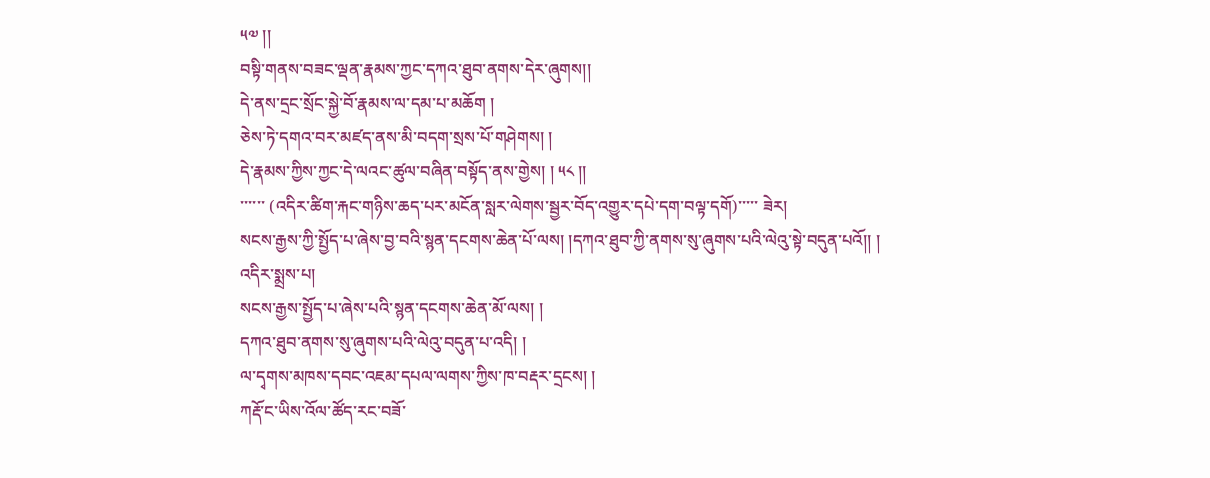༥༧ །།
བསྟི་གནས་བཟང་ལྡན་རྣམས་ཀྱང་དཀའ་ཐུབ་ནགས་དེར་ཞུགས།།
དེ་ནས་དྲང་སྲོང་སྐྱེ་བོ་རྣམས་ལ་དམ་པ་མཆོག །
ཅེས་ཏེ་དགའ་བར་མཛད་ནས་མི་བདག་སྲས་པོ་གཤེགས། །
དེ་རྣམས་ཀྱིས་ཀྱང་དེ་ལའང་ཚུལ་བཞིན་བསྟོད་ནས་གྱེས། ། ༥༨ །།
་་་་་་ (འདིར་ཚིག་རྐང་གཉིས་ཆད་པར་མངོན་སླར་ལེགས་སྦྱར་བོད་འགྱུར་དཔེ་དག་བལྟ་དགོ)་་་་་ ཟེར།
སངས་རྒྱས་ཀྱི་སྤྱོད་པ་ཞེས་བྱ་བའི་སྙན་དངགས་ཆེན་པོ་ལས། །དཀའ་ཐུབ་ཀྱི་ནགས་སུ་ཞུགས་པའི་ལེའུ་སྟེ་བདུན་པའོ།། །
འདིར་སྨྲས་པ།
སངས་རྒྱས་སྤྱོད་པ་ཞེས་པའི་སྙན་དངགས་ཆེན་མོ་ལས། །
དཀའ་ཐུབ་ནགས་སུ་ཞུགས་པའི་ལེའུ་བདུན་པ་འདི། །
ལ་དྭགས་མཁས་དབང་འཇམ་དཔལ་ལགས་ཀྱིས་ཁ་བརྡར་དྲངས། །
ཀརྡོ་ང་ཡིས་འོལ་ཚོད་རང་བཟོ་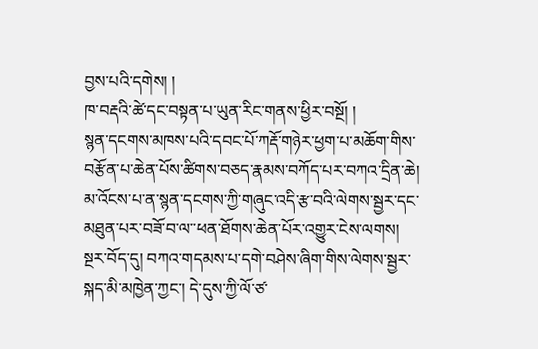བྱས་པའི་དགེས། །
ཁ་བརྡའི་ཚེ་དང་བསྟན་པ་ཡུན་རིང་གནས་ཕྱིར་བསྔོ། །
སྙན་དངགས་མཁས་པའི་དབང་པོ་ཀརྡོ་གཉེར་ཕྱག་པ་མཆོག་གིས་བརྩོན་པ་ཆེན་པོས་ཚིགས་བཅད་རྣམས་བཀོད་པར་བཀའ་དྲིན་ཆེ། མ་འོངས་པ་ན་སྙན་དངགས་ཀྱི་གཞུང་འདི་རྩ་བའི་ལེགས་སྦྱར་དང་མཐུན་པར་བཟོ་བ་ལ་་ཕན་ཐོགས་ཆེན་པོར་འགྱུར་ངེས་ལགས། སྔར་བོད་དུ། བཀའ་གདམས་པ་དགེ་བཤེས་ཞིག་གིས་ལེགས་སྦྱར་སྐད་མི་མཁྱེན་ཀྱང་། དེ་དུས་ཀྱི་ལོ་ཙ་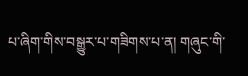པ་ཞིག་གིས་བསྒྱུར་པ་གཟིགས་པ་ན། གཞུང་གི་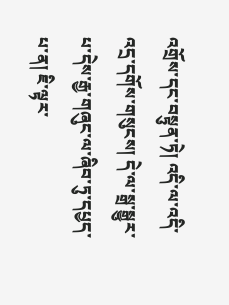འགྲོས་དང་བསྟུན་ཏེ། འདི་ལ་འདི་འདྲ་དགོས་གསུངས། དེ་ལ་སྒྲ་སྒྱུར་པ་དེས་རྒྱ་གཞུང་ལ་ཞིབ་ཏུ་དཔྱད་པ་ན། ཇི་ལྟར་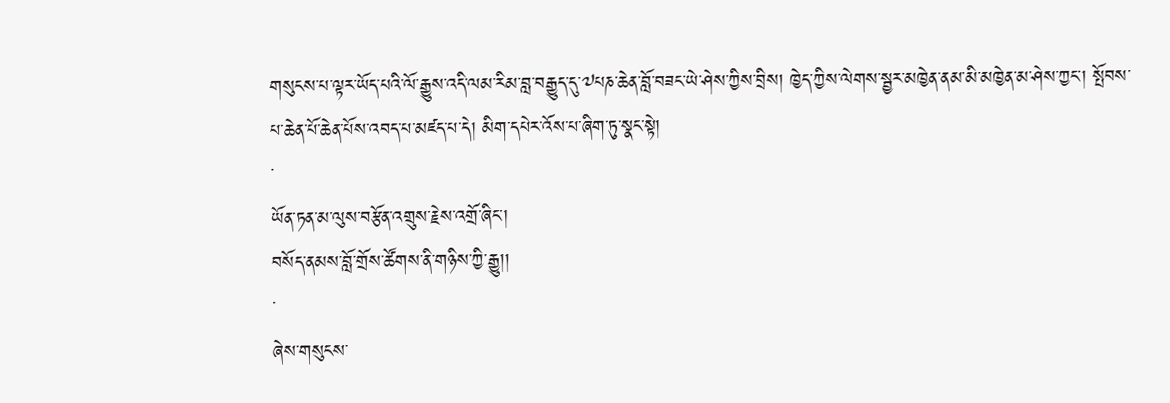གསུངས་པ་ལྟར་ཡོད་པའི་ལོ་རྒྱུས་འདི་ལམ་རིམ་བླ་བརྒྱུད་དུ་༧པཎ་ཆེན་བློ་བཟང་ཡེ་ཤེས་ཀྱིས་བྲིས། ཁྱེད་ཀྱིས་ལེགས་སྦྱར་མཁྱེན་ནམ་མི་མཁྱེན་མ་ཤེས་ཀྱང་། སྤོབས་པ་ཆེན་པོ་ཆེན་པོས་འབད་པ་མཛད་པ་དེ། མིག་དཔེར་འོས་པ་ཞིག་ཏུ་སྣང་སྟེ།
་
ཡོན་ཏན་མ་ལུས་བརྩོན་འགྲུས་རྗེས་འགྲོ་ཞིང་།
བསོད་ནམས་བློ་གྲོས་ཚོགས་ནི་གཉིས་ཀྱི་རྒྱུ།།
་
ཞེས་གསུངས་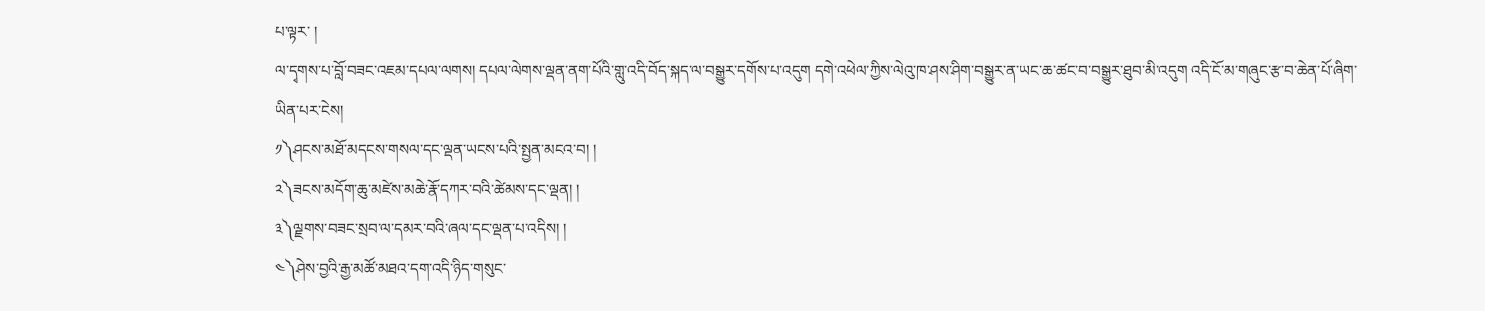པ་ལྟར་ །
ལ་དྭགས་པ་བློ་བཟང་འཇམ་དཔལ་ལགས། དཔལ་ལེགས་ལྡན་ནག་པོའི་གླུ་འདི་བོད་སྐད་ལ་བསྒྱུར་དགོས་པ་འདུག དགེ་འཕེལ་ཀྱིས་ལེའུ་ཁ་ཤས་ཤིག་བསྒྱུར་ན་ཡང་ཆ་ཚང་བ་བསྒྱུར་ཐུབ་མི་འདུག འདི་ངོ་མ་གཞུང་རྩ་བ་ཆེན་པོ་ཞིག་ཡིན་པར་ངེས།
༡༽ཤངས་མཐོ་མདངས་གསལ་དང་ལྡན་ཡངས་པའི་སྤྱན་མངའ་བ། །
༢༽ཟངས་མདོག་ཆུ་མཛེས་མཆེ་རྣོ་དཀར་བའི་ཚེམས་དང་ལྡན། །
༣༽ལྗགས་བཟང་སྲབ་ལ་དམར་བའི་ཞལ་དང་ལྡན་པ་འདིས། །
༤༽ཤེས་བྱའི་རྒྱ་མཚོ་མཐའ་དག་འདི་ཉིད་གསུང་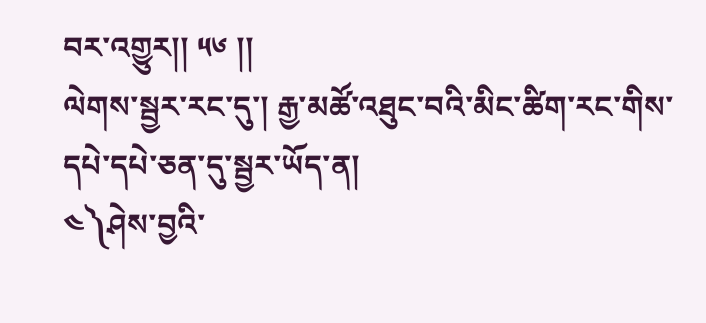བར་འགྱུར།། ༥༦ །།
ལེགས་སྦྱར་རང་དུ་། རྒྱ་མཚོ་འཐུང་བའི་མིང་ཚིག་རང་གིས་དཔེ་དཔེ་ཅན་དུ་སྦྱར་ཡོད་ན།
༤༽ཤེས་བྱའི་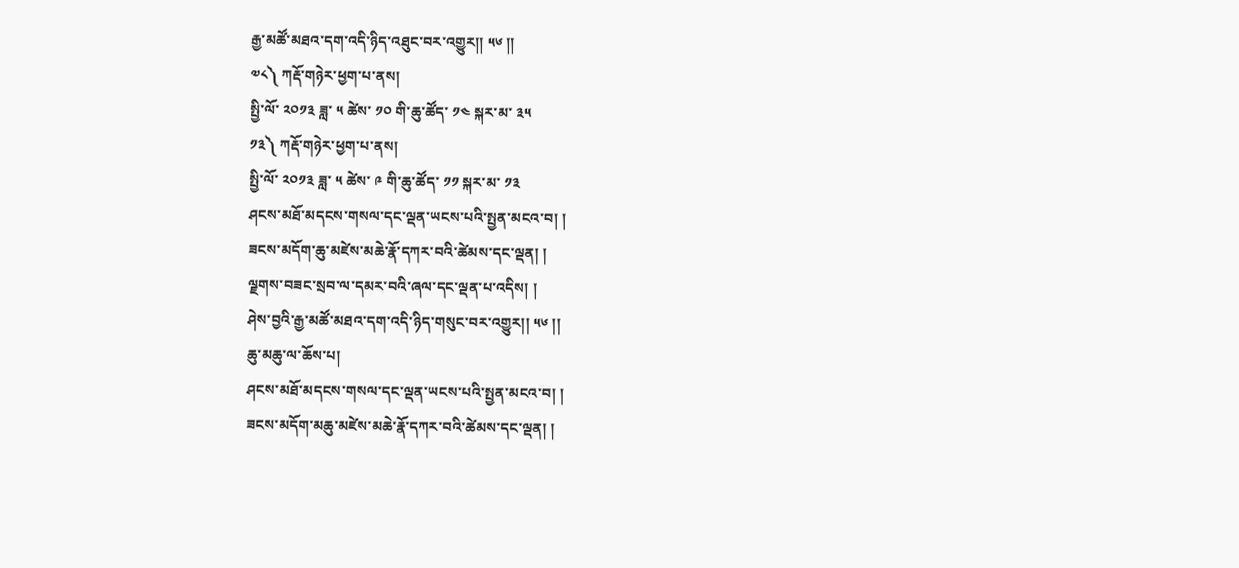རྒྱ་མཚོ་མཐའ་དག་འདི་ཉིད་འཐུང་བར་འགྱུར།། ༥༦ །།
༧༨༽ ཀརྡོ་གཉེར་ཕྱག་པ་ནས།
སྤྱི་ལོ་ ༢༠༡༣ ཟླ་ ༥ ཚེས་ ༡༠ གི་ཆུ་ཚོད་ ༡༤ སྐར་མ་ ༣༥
༡༣༽ ཀརྡོ་གཉེར་ཕྱག་པ་ནས།
སྤྱི་ལོ་ ༢༠༡༣ ཟླ་ ༥ ཚེས་ ༩ གི་ཆུ་ཚོད་ ༡༡ སྐར་མ་ ༡༣
ཤངས་མཐོ་མདངས་གསལ་དང་ལྡན་ཡངས་པའི་སྤྱན་མངའ་བ། །
ཟངས་མདོག་ཆུ་མཛེས་མཆེ་རྣོ་དཀར་བའི་ཚེམས་དང་ལྡན། །
ལྗགས་བཟང་སྲབ་ལ་དམར་བའི་ཞལ་དང་ལྡན་པ་འདིས། །
ཤེས་བྱའི་རྒྱ་མཚོ་མཐའ་དག་འདི་ཉིད་གསུང་བར་འགྱུར།། ༥༦ །།
ཆུ་མཆུ་ལ་ཆོས་པ།
ཤངས་མཐོ་མདངས་གསལ་དང་ལྡན་ཡངས་པའི་སྤྱན་མངའ་བ། །
ཟངས་མདོག་མཆུ་མཛེས་མཆེ་རྣོ་དཀར་བའི་ཚེམས་དང་ལྡན། །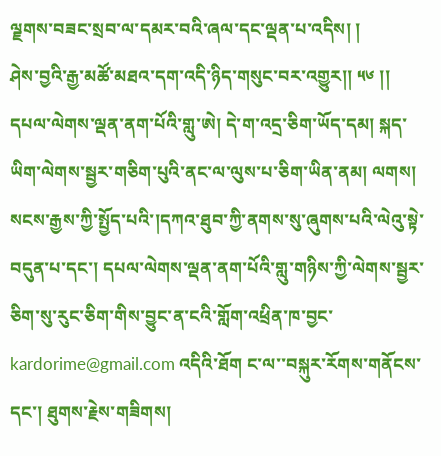ལྗགས་བཟང་སྲབ་ལ་དམར་བའི་ཞལ་དང་ལྡན་པ་འདིས། །
ཤེས་བྱའི་རྒྱ་མཚོ་མཐའ་དག་འདི་ཉིད་གསུང་བར་འགྱུར།། ༥༦ །།
དཔལ་ལེགས་ལྡན་ནག་པོའི་གླུ་ཨེ། དེ་ག་འདྲ་ཅིག་ཡོད་དམ། སྐད་ཡིག་ལེགས་སྦྱར་གཅིག་པུའི་ནང་ལ་ལུས་པ་ཅིག་ཡིན་ནམ། ལགས།
སངས་རྒྱས་ཀྱི་སྤྱོད་པའི་།དཀའ་ཐུབ་ཀྱི་ནགས་སུ་ཞུགས་པའི་ལེའུ་སྟེ་བདུན་པ་དང་། དཔལ་ལེགས་ལྡན་ནག་པོའི་གླུ་གཉིས་ཀྱི་ལེགས་སྦྱར་ཅིག་སུ་རུང་ཅིག་གིས་བྱུང་ན་ངའི་གློག་འཕྲིན་ཁ་བྱང་ kardorime@gmail.com འདིའི་ཐོག ང་ལ་་བསྐུར་རོགས་གནོངས་དང་། ཐུགས་རྗེས་གཟིགས།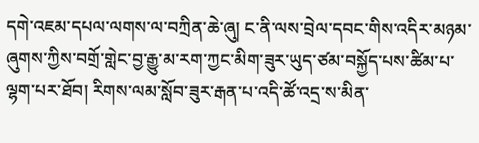དགེ་འཇམ་དཔལ་ལགས་ལ་བཀྲིན་ཆེ་ཞུ། ང་ནི་ལས་བྲེལ་དབང་གིས་འདིར་མཉམ་ཞུགས་ཀྱིས་བགྲོ་གླེང་བྱ་རྒྱུ་མ་རག་ཀྱང་མིག་ཟུར་ཡུད་ཙམ་བསྐྱོད་པས་ཚིམ་པ་ལྷག་པར་ཐོབ། རིགས་ལམ་སློབ་ཟུར་རྒན་པ་འདི་ཚོ་འདྲ་ས་མིན་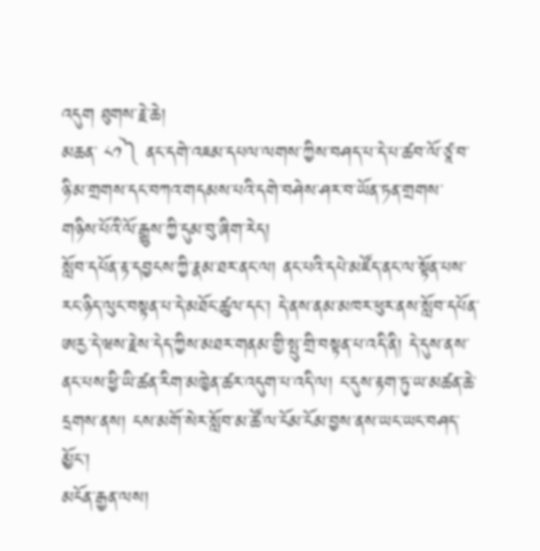འདུག ཐུགས་རྗེ་ཆེ།
མཆན་ ༨༡༽ ནང་དགེ་འཇམ་དཔལ་ལགས་ཀྱིས་བཤད་པ་དེ་པ་ཚབ་ལོ་ཙཱ་བ་ཉི་མ་གྲགས་དང་བཀའ་གདམས་པའི་དགེ་བཤེས་ཤར་བ་ཡོན་ཏན་གྲགས་གཉིས་པོའི་ལོ་རྒྱུས་ཀྱི་དུམ་བུ་ཞིག་རེད།
སློབ་དཔོན་རྟ་དབྱངས་ཀྱི་རྣམ་ཐར་ནང་ལ། ནང་པའི་དཔེ་མཛོད་ནང་ལ་སྟོན་པས་རང་ཉིད་ལུང་བསྟན་པ་དེ་མཐོང་ཚུལ་དང་། དེ་ནས་ནམ་མཁར་ཕུར་ནས་སློབ་དཔོན་ཨརྱ་དེ་ཝས་རྗེས་དེད་ཀྱིས་མཐར་གནམ་གྱི་སྤུ་གྲི་བསྟན་པ་འདི་ནི། དེ་དུས་ནས་ནང་པས་ཕྱི་ཡི་ཚན་རིག་མཁྱེན་ཚར་འདུག་པ་འདི་ལ། ང་དུས་རྟག་ཏུ་ཡ་མཚན་ཆེ་དྲགས་ནས། ངས་མགོ་སེར་སློབ་མ་ཚོ་ལ་ངོམ་ངོམ་བྱས་ནས་ཡང་ཡང་བཤད་མྱོང་།
མངོན་རྒྱན་ལས།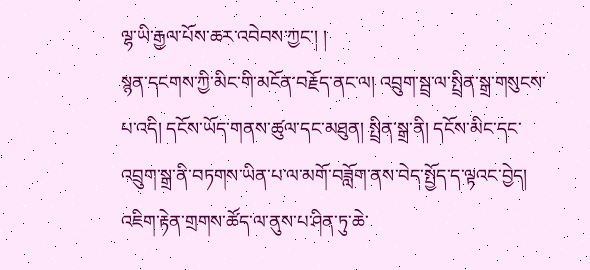ལྷ་ཡི་རྒྱལ་པོས་ཆར་འབེབས་ཀྱང་། །
སྙན་དངགས་ཀྱི་མིང་གི་མངོན་བརྗོད་ནང་ལ། འབྲུག་སྦྲ་ལ་སྤྲིན་སྒྲ་གསུངས་པ་འདི། དངོས་ཡོད་གནས་ཚུལ་དང་མཐུན། སྤྲིན་སྒྲ་ནི། དངོས་མིང་དང་འབྲུག་སྒྲ་ནི་བཏགས་ཡིན་པ་ལ་མགོ་བཟློག་ནས་བེད་སྤྱོད་ད་ལྟའང་བྱེད། འཇིག་རྟེན་གྲགས་ཚོད་ལ་ནུས་པ་ཤིན་ཏུ་ཆེ་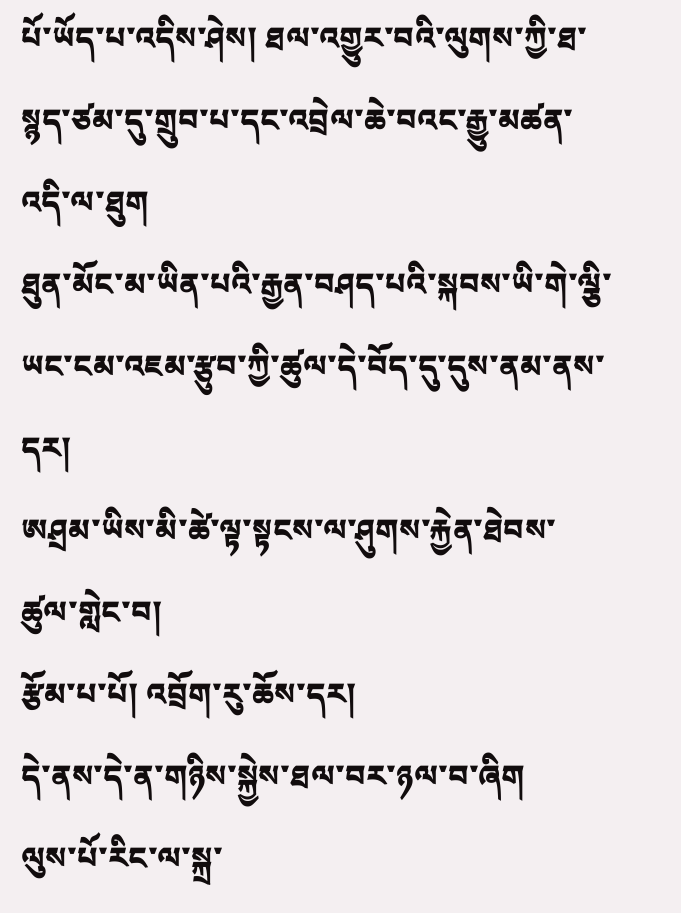པོ་ཡོད་པ་འདིས་ཤེས། ཐལ་འགྱུར་བའི་ལུགས་ཀྱི་ཐ་སྙད་ཙམ་དུ་གྲུབ་པ་དང་འབྲེལ་ཆེ་བའང་རྒྱུ་མཚན་འདི་ལ་ཐུག
ཐུན་མོང་མ་ཡིན་པའི་རྒྱན་བཤད་པའི་སྐབས་ཡི་གེ་ལྕི་ཡང་ངམ་འཇམ་རྩུབ་ཀྱི་ཚུལ་དེ་བོད་དུ་དུས་ནམ་ནས་དར།
ཨཤྲམ་ཡིས་མི་ཚེ་ལྟ་སྟངས་ལ་ཤུགས་རྐྱེན་ཐེབས་ཚུལ་གླེང་བ།
རྩོམ་པ་པོ། འབྲོག་རུ་ཆོས་དར།
དེ་ནས་དེ་ན་གཉིས་སྐྱེས་ཐལ་བར་ཉལ་བ་ཞིག
ལུས་པོ་རིང་ལ་སྐྲ་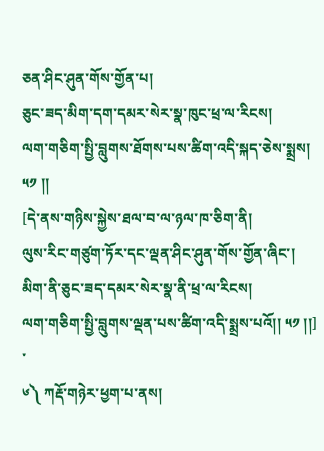ཅན་ཤིང་ཤུན་གོས་གྱོན་པ།
ཅུང་ཟད་མིག་དག་དམར་སེར་སྣ་ཁུང་ཕྲ་ལ་རིངས།
ལག་གཅིག་སྤྱི་བླུགས་ཐོགས་པས་ཚིག་འདི་སྐད་ཅེས་སྨྲས། ༥༡ །།
[དེ་ནས་གཉིས་སྐྱེས་ཐལ་བ་ལ་ཉལ་ཁ་ཅིག་ནི།
ལུས་རིང་གཙུག་ཏོར་དང་ལྡན་ཤིང་ཤུན་གོས་གྱོན་ཞིང་།
མིག་ནི་ཅུང་ཟད་དམར་སེར་སྣ་ནི་ཕྲ་ལ་རིངས།
ལག་གཅིག་སྤྱི་བླུགས་ལྡན་པས་ཚིག་འདི་སྨྲས་པའོ།། ༥༡ །།]
་
༦༽ ཀརྡོ་གཉེར་ཕྱག་པ་ནས།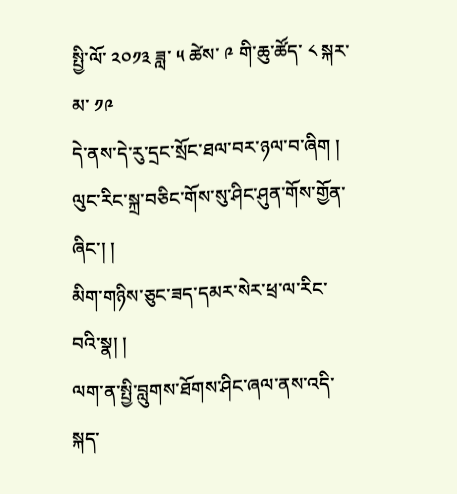སྤྱི་ལོ་ ༢༠༡༣ ཟླ་ ༥ ཚེས་ ༩ གི་ཆུ་ཚོད་ ༨ སྐར་མ་ ༡༩
དེ་ནས་དེ་རུ་དྲང་སྲོང་ཐལ་བར་ཉལ་བ་ཞིག །
ལུང་རིང་སྐྲ་བཅིང་གོས་སུ་ཤིང་ཤུན་གོས་གྱོན་ཞིང་། །
མིག་གཉིས་ཅུང་ཟད་དམར་སེར་ཕྲ་ལ་རིང་བའི་སྣ། །
ལག་ན་སྤྱི་བླུགས་ཐོགས་ཤིང་ཞལ་ནས་འདི་སྐད་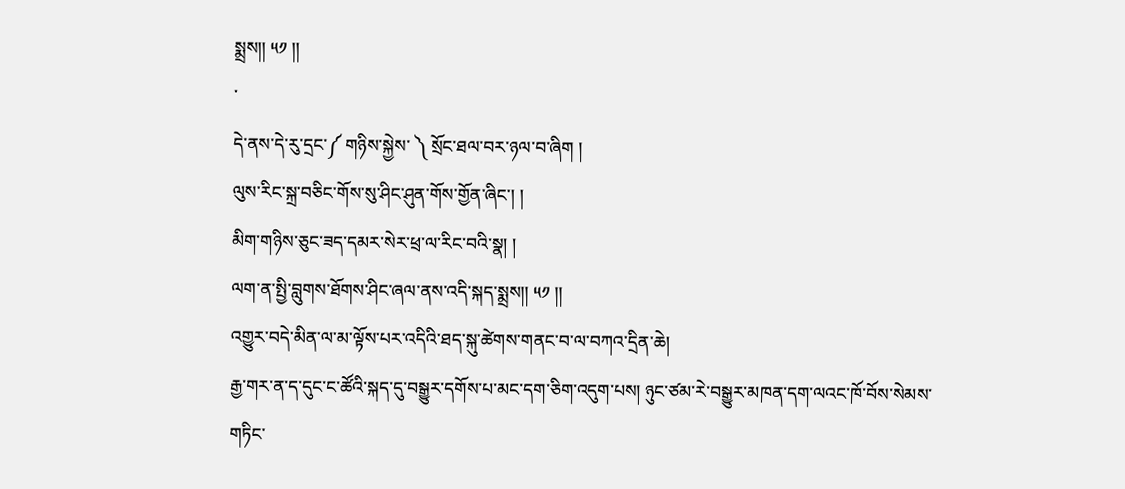སྨྲས།། ༥༡ །།
་
དེ་ནས་དེ་རུ་དྲང་༼ གཉིས་སྐྱེས་ ༽ སྲོང་ཐལ་བར་ཉལ་བ་ཞིག །
ལུས་རིང་སྐྲ་བཅིང་གོས་སུ་ཤིང་ཤུན་གོས་གྱོན་ཞིང་། །
མིག་གཉིས་ཅུང་ཟད་དམར་སེར་ཕྲ་ལ་རིང་བའི་སྣ། །
ལག་ན་སྤྱི་བླུགས་ཐོགས་ཤིང་ཞལ་ནས་འདི་སྐད་སྨྲས།། ༥༡ །།
འགྱུར་བདེ་མིན་ལ་མ་ལྟོས་པར་འདིའི་ཐད་སྐུ་ཚེགས་གནང་བ་ལ་བཀའ་དྲིན་ཆེ།
རྒྱ་གར་ན་ད་དུང་ང་ཚོའི་སྐད་དུ་བསྒྱུར་དགོས་པ་མང་དག་ཅིག་འདུག་པས། ཉུང་ཙམ་རེ་བསྒྱུར་མཁན་དག་ལའང་ཁོ་བོས་སེམས་གཏིང་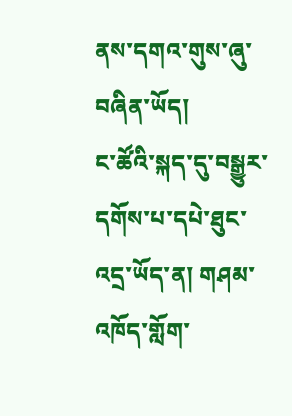ནས་དགའ་གུས་ཞུ་བཞིན་ཡོད།
ང་ཚོའི་སྐད་དུ་བསྒྱུར་དགོས་པ་དཔེ་ཐུང་འདྲ་ཡོད་ན། གཤམ་འཁོད་གློག་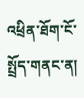འཕྲིན་ཐོག་ངོ་སྤྲོད་གནང་ན།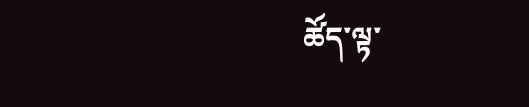ཚོད་ལྟ་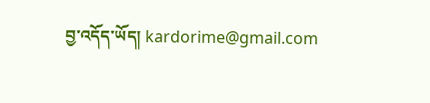བྱ་འདོད་ཡོད། kardorime@gmail.com